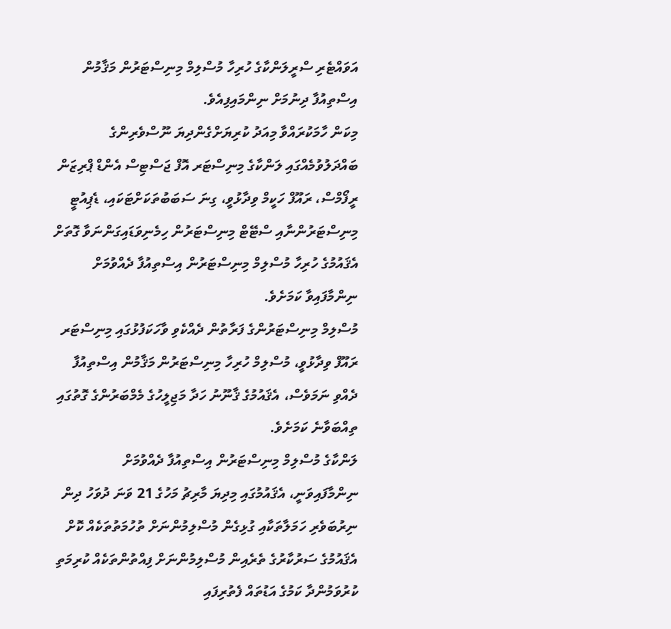އަވައްޓެރި ސްރީލަންކާގެ ހުރިހާ މުސްލިމް މިނިސްޓަރުން މަޤާމުން އިސްތިއުފާ ދިނުމަށް ނިންމައިފިއެވެ.
މިކަން ހާމަކުރައްވާ މިއަދު ކުރިޔަށްގެންދިޔަ ނޫސްވެރިންގެ ބައްދަލުވުމެއްގައި ލަންކާގެ މިނިސްޓަރ އޮފް ޖަސްޓިސް އެންޑް ޕްރިޒަން ރީފޯމްސް، ރައޫފް ހަކީމް ވިދާޅުވީ، ގިނަ ސަބަބުތަކަށްޓަކައި، ޑެޕިއުޓީ މިނިސްޓަރުންނާއި ސްޓޭޓް މިނިސްޓަރުން ހިމެނިވަޑައިގަންނަވާ ގޮތަށް އެޤައުމުގެ ހުރިހާ މުސްލިމް މިނިސްޓަރުން އިސްތިއުފާ ދެއްވުމަށް ނިންމާފައިވާ ކަމަށެވެ.
މުސްލިމް މިނިސްޓަރުންގެ ފަރާތުން ދެއްކެވި ވާހަކަފުޅުގައި މިނިސްޓަރ ރައޫފް ވިދާޅުވީ، މުސްލިމް ހުރިހާ މިނިސްޓަރުން މަޤާމުން އިސްތިއުފާ ދެއްވި ނަމަވެސް، އެޤައުމުގެ ޤާނޫނު ހަދާ މަޖިލީހުގެ މެމްބަރުންގެ ގޮތުގައި ތިއްބަވާނެ ކަމަށެވެ.
ލަންކާގެ މުސްލިމް މިނިސްޓަރުން އިސްތިއުފާ ދެއްވުމަށް ނިންމާފައިވަނީ، އެޤައުމުގައި މިދިޔަ މާރިޗު މަހުގެ 21 ވަނަ ދުވަހު ދިން ނިރުބަވެރި ހަމަލާތަކާއި ގުޅިގެން މުސްލިމުންނަށް ތުހުމަތުތަކެއް ކޮށް އެޤައުމުގެ ސަރުކާރުގެ ތެރެއިން މުސްލިމުންނަށް ފިއްތުންތަކެއް ކުރިމަތި ކުރުވަމުންދާ ކަމުގެ އަޑުތައް ފެތުރިފައި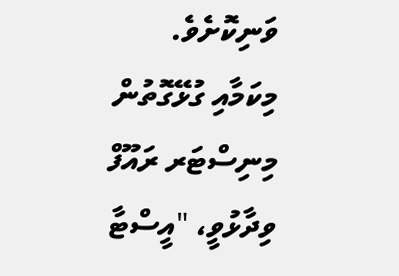ވަނިކޮށެވެ.
މިކަމާއި ގުޅޭގޮތުން މިނިސްޓަރ ރައޫފް ވިދާޅުވީ، "އީސްޓާ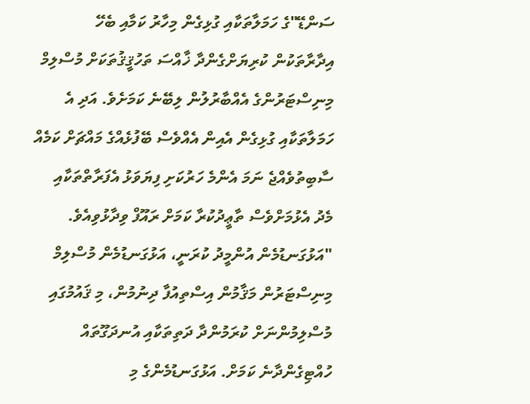ސަންޑޭ"ގެ ހަމަލާތަކާއި ގުޅިގެން މިހާރު ކަމާއި ބެހޭ އިދާރާތަކުން ކުރިޔަށްގެންދާ ޚާއްސަ ތަހުޤީޤުތަކަށް މުސްލިމް މިނިސްޓަރުންގެ އެއްބާރުލުން ލިބޭނެ ކަމަށެވެ. އަދި އެ ހަމަލާތަކާއި ގުޅިގެން އެއިން އެއްވެސް ބޭފުޅެއްގެ މައްޗަށް ކަމެއް ސާބިތުވެއްޖެ ނަމަ އެންމެ ހަރުކަށި ފިޔަވަޅު އެފަރާތްތަކާއި މެދު އެޅުމަށްވެސް ތާޢީދުކުރާ ކަމަށް ރައޫފް ވިދާޅުވިއެވެ.
"އަޅުގަނޑުމެން އުންމީދު ކުރަނީ، އަޅުގަނޑުމެން މުސްލިމް މިނިސްޓަރުން މަޤާމުން އިސްތިއުފާ ދިނުމުން، މި ޤައުމުގައި މުސްލިމުންނަށް ކުރަމުންދާ ދަތިތަކާއި އުނދަގޫތައް ހުއްޓިގެންދާނެ ކަމަށް. އަޅުގަނޑުމެންގެ މި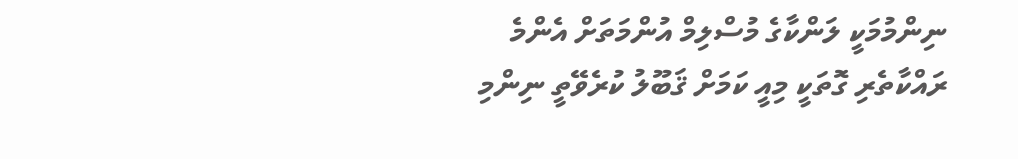ނިންމުމަކީ ލަންކާގެ މުސްލިމް އުންމަތަށް އެންމެ ރައްކާތެރި ގޮތަކީ މިއީ ކަމަށް ޤަބޫލު ކުރެވޭތީ ނިންމި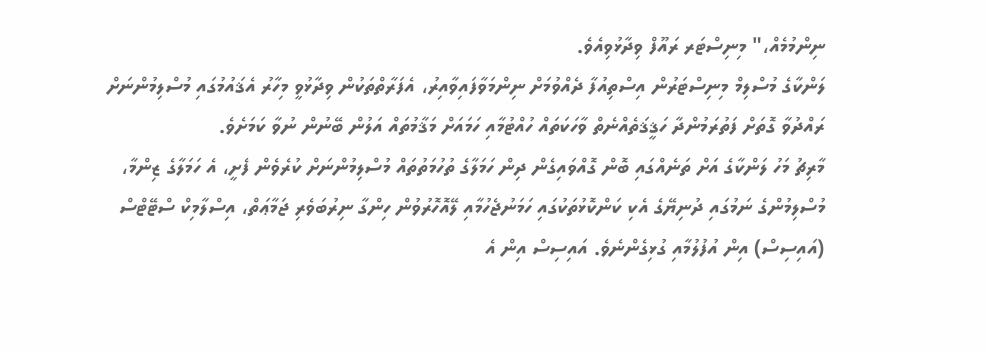ނިންމުމެއް،" މިނިސްޓަރ ރައޫފް ވިދާޅުވިއެވެ.
ލަންކާގެ މުސްލިމް މިނިސްޓަރުން އިސްތިއުފާ ދެއްވުމަށް ނިންމަވާފައިވާއިރު، އެފަރާތްތަކުން ވިދާޅުވީ މިހާރު އެޤައުމުގައި މުސްލިމުންނަށް ރައްދުވާ ގޮތަށް ފަތުރަމުންދާ ހަޤީޤަތެއްނެތް ވާހަކަތައް ހުއްޓުމާއި ހަމައަށް މަޤާމުތައް އަލުން ބޭނުން ނުވާ ކަމަށެވެ.
މާރިޗު މަހު ލަންކާގެ އަށް ތަނެއްގައި ބޮން ގޮއްވައިގެން ދިން ހަމަލާގެ ތުހުމަތުތައް މުސްލިމުންނަށް ކުރެވެން ފެށީ، އެ ހަމަލާގެ ޒިންމާ، މުސްލިމުންގެ ނަމުގައި ދުނިޔޭގެ އެކި ކަންކޮޅުތަކުގައި ހަމަނުޖެހުމާއި ލޭއޮހޮރުވުން ހިންގާ ނިރުބަވެރި ޖަމާޢަތް، އިސްލާމިކް ސްޓޭޓްސް (އައިސިސް) އިން އުފުލުމާއި ގުޅިގެންނެވެ. އައިސިސް އިން އެ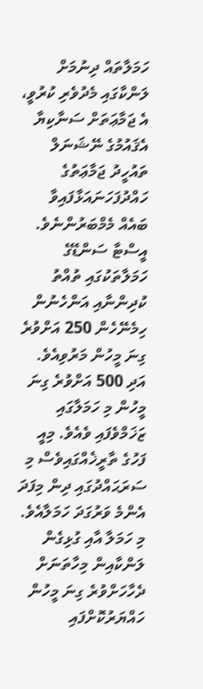ހަމަލާތައް ދިނުމަށް ލަންކާގައި މެދުވެރި ކުރުވީ، އެ ޖަމާޢަތަށް ސަނާކިޔާ އެޤައުމުގެ ނޭޝަނަލް ތައުހީދު ޖަމާޢަތުގެ ހައްދުފަހަނައަޅާފައިވާ ބައެއް މެމްބަރުންނެވެ.
އީސްޓާ ސަންޑޭގެ ހަމަލާތަކުގައި ތުއްތު ކުދިންނާއި އަންހެނުން ހިމެނޭހެން 250 އަށްވުރެ ގިނަ މީހުން މަރުވިއެވެ. އަދި 500 އަށްވުރެ ގިނަ މީހުން މި ހަމަލާގައި ޒަޚަމްވެފައި ވެއެވެ. މިއީ ފަހުގެ ތާރީޚެއްގައިވެސް މި ސަރަޙައްދުގައި ދިން މިފަދަ އެންމެ ވަރުގަދަ ހަމަލާއެވެ. މި ހަމަލާ އާއި ގުޅިގެން ލަންކާއިން މިހާތަނަށް ދެހާހަށްވުރެ ގިނަ މީހުން ހައްޔަރުކޮށްފައި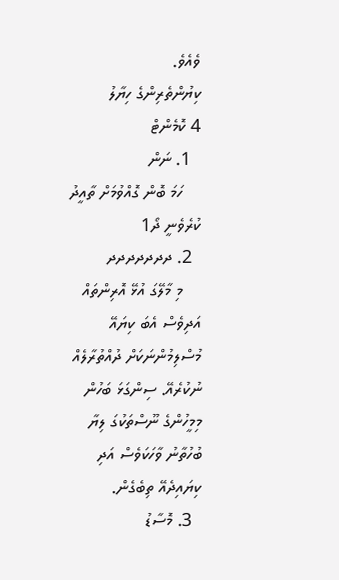ވެއެވެ.
ކިޔުންތެރިންގެ ހިޔާލު
4 ކޮމެންޓް
  1. ނަން
    ހަމަ ބޮން ގޮއްވުމަށް ތާއީދު ކުރެވެނީ ދޯ1
  2. ދދދދދދދ
    މި މާލޭގަ އުޅޭ އޮރިންތައް އަދިވެސް އެބަ ކިޔައޭ މުސްލިމުންނަކަށް ދުއްތުރާލެއް ނުކުރެއޭ. ސިންގަޅަ ބަހުން މިމީހުންގެ ނޫސްތަކުގަ ލިޔާ ބުހުތާނު ވާހަކަވެސް އަދި ކިޔައިދެއޭ ތިބެގެން.
  3. މޮސާޑު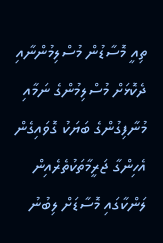ތިއީ މޮސާޑުން މުސްލިމުންނާއި ދެކޮޅަށް މުސްލިމުންގެ ނަމާއި މުނާފިގުންގެ ބަޔަކު ގޮވައިގެން އެހިންގާ ޖަރީމާތަކުތެރެއިން ލަންކާގައި މޮސާޑަށް ލިބުނު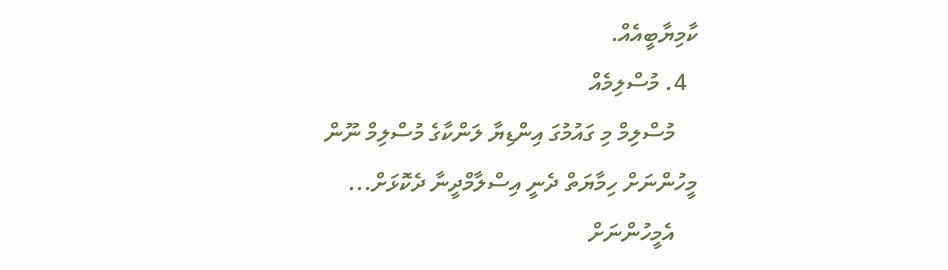ކާމިޔާބީއެއް.
  4. މުސްލިމެއް
    މުސްލިމް މި ގައުމުގަ އިންޑިޔާ ލަންކާގެ މުސްލިމް ނޫން މީހުންނަށް ހިމާޔަތް ދެނީ އިސްލާމްދީނާ ދެކޮޅަށް...
    އެމީހުންނަށް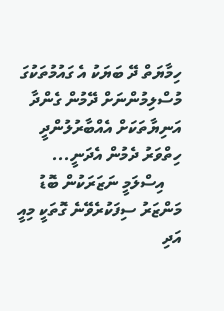ހިމާޔަތް ދޭ ބަޔަކު އެ ގައުމުތަކުގަ މުސްލިމުންނަށް ދޭމުން ގެންދާ އަނިޔާތަކަށް އެއްބާރުލުންދީ ހިތްވަރު ދެމުން އެދަނީ...
    އިސްލަމީ ނަޒަރަކުން ބޮޑު މަންޒަރު ސިފަކުރެވޭނެ ގޮތަކީ މިއީ އަދި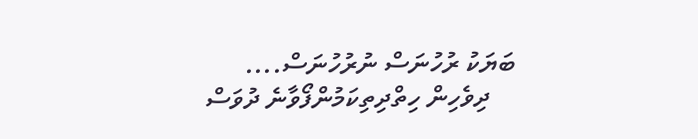ބަޔަކު ރުހުނަސް ނުރުހުނަސް....
    ދިވެހިން ހިތްދިތިކަމުންފޯވާނެ ދުވަސް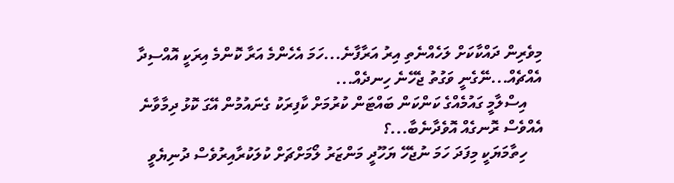މިވެރިން ދައްކާކަށް ލަހެއްނެތި އިރު އަރާފާނެ...ހަމަ އެހެންމެ އަރާ ކޮންމެ އިރަކީ އޮއްސިދާ އެއްޗެއް...ނޭގެނީ ވަގުތު ޖެހޭނެ ހިނދެއް...
    އިސްލާމީ ގައުމެއްގެ ކަންކަން ބައްޓަން ކުރުމަށް ކާފިރަކު ގެނައުމުން އޭގަ ކޮޅު ދިމާވާނެ އެއްވެސް ރޮނގެއް އޮވެދާނެބާ...؟
    ހިތާމަޔަކީ މިފަދަ ހަމަ ނުޖެހޭ ޔަހޫދީ މަންޒަރު ލޯމަށްޗަށް ކުލަކުރާއިރުވެސް ދުނިޔެވީ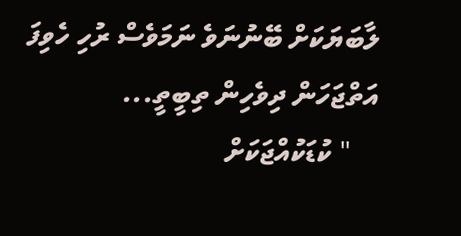ލާބަޔަކަށް ބޭނުނަވެ ނަމަވެސް ރުހި ހެވިފަ އަތްޖަހަން ދިވެހިން ތިބީތީ...
    " ކުޑަކުއްޖަކަށް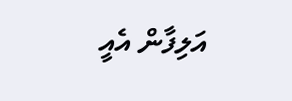އަލިފާން އެއީ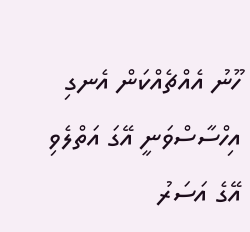ހޫނު އެއްޗެއްކަން އެނގި އިހްސާސްވަނީ އޭގަ އަތްލެވި އޭގެ އަސަރު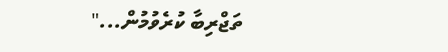ތަޖްރިބާ ކުރެވުމުން..."